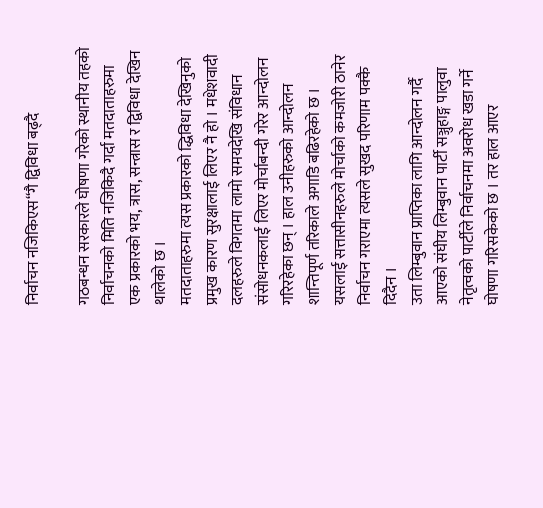निर्वाचन नजिकिएस“गै द्विविधा बढ्दै

गठबन्धन सरकारले घोषणा गरेको स्थानीय तहको निर्वाचनको मिति नजिकिदै गर्दा मतदाताहरुमा एक प्रकारको भय, त्रास, सन्त्रास र द्विविधा देखिन थालेको छ ।
मतदाताहरुमा त्यस प्रकारको द्धिविधा देखिनुको प्रमुख कारण सुरक्षालाई लिएर नै हो । मधेशवादी दलहरुले विगतमा लामो समयदेखि संविधान संसोधनकलाई लिएर मोर्चाबन्दी गरेर आन्दोलन गरिरहेका छन् । हाल उनीहरुको आन्दोलन शान्तिपूर्ण तरिकाले अगाडि बढिरहेको छ । यसलाई सत्तासीनहरुले मोर्चाको कमजोरी ठानेर निर्वाचन गराएमा त्यसले सुखद परिणाम पक्कै दिदैन ।
उता लिम्बुवान प्राप्तिका लागि आन्दोलन गर्दै आएको संघीय लिम्बुवान पार्टी सञ्जुहाङ्ग पालुवा नेतृत्वको पार्टीले निर्वाचनमा अवरोध खडा गर्ने घोषणा गरिसकेको छ । तर हाल आएर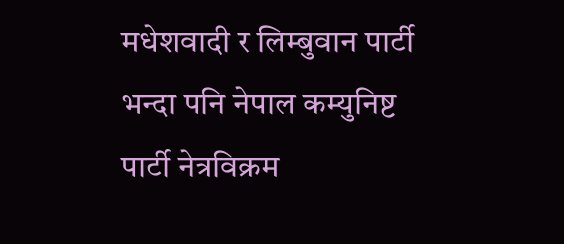मधेशवादी र लिम्बुवान पार्टी भन्दा पनि नेपाल कम्युनिष्ट पार्टी नेत्रविक्रम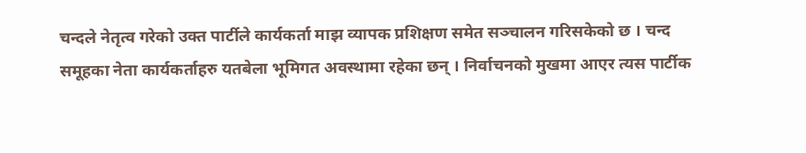चन्दले नेतृत्व गरेको उक्त पार्टीले कार्यकर्ता माझ व्यापक प्रशिक्षण समेत सञ्चालन गरिसकेको छ । चन्द समूहका नेता कार्यकर्ताहरु यतबेला भूमिगत अवस्थामा रहेका छन् । निर्वाचनको मुखमा आएर त्यस पार्टीक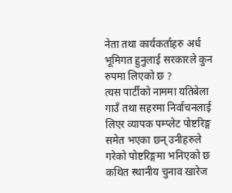नेता तथा कार्यकर्ताहरु अर्ध भूमिगत हुनुलाई सरकारले कुन रुपमा लिएको छ ?
त्यस पार्टीको नाममा यतिबेला गाउँ तथा सहरमा निर्वाचनलाई लिएर व्यापक पम्प्लेट पोष्टरिङ्ग समेत भएका छन् उनीहरुले गरेको पोष्टरिङ्गमा भनिएको छ कथित स्थानीय चुनाव खारेज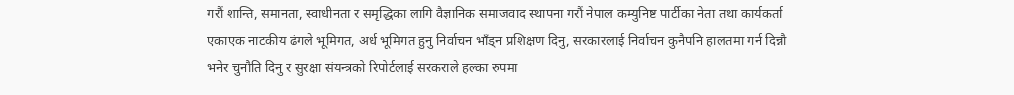गरौं शान्ति, समानता, स्वाधीनता र समृद्धिका लागि वैज्ञानिक समाजवाद स्थापना गरौं नेपाल कम्युनिष्ट पार्टीका नेता तथा कार्यकर्ता एकाएक नाटकीय ढंगले भूमिगत, अर्ध भूमिगत हुनु निर्वाचन भाँड्न प्रशिक्षण दिनु, सरकारलाई निर्वाचन कुनैपनि हालतमा गर्न दिन्नौ भनेर चुनौति दिनु र सुरक्षा संयन्त्रको रिपोर्टलाई सरकराले हल्का रुपमा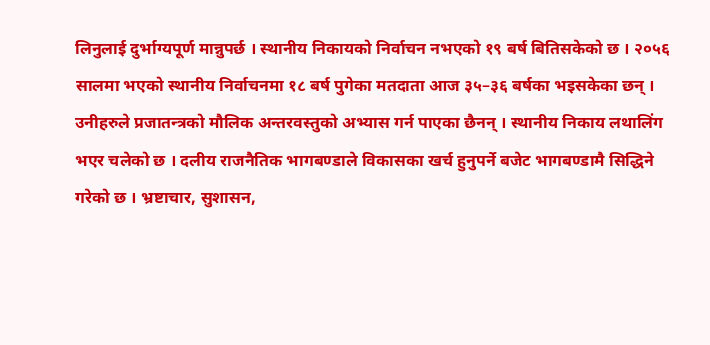लिनुलाई दुर्भाग्यपूर्ण मान्नुपर्छ । स्थानीय निकायको निर्वाचन नभएको १९ बर्ष बितिसकेको छ । २०५६ सालमा भएको स्थानीय निर्वाचनमा १८ बर्ष पुगेका मतदाता आज ३५–३६ बर्षका भइसकेका छन् । उनीहरुले प्रजातन्त्रको मौलिक अन्तरवस्तुको अभ्यास गर्न पाएका छैनन् । स्थानीय निकाय लथालिंग भएर चलेको छ । दलीय राजनैतिक भागबण्डाले विकासका खर्च हुनुपर्ने बजेट भागबण्डामै सिद्धिने गरेको छ । भ्रष्टाचार, सुशासन,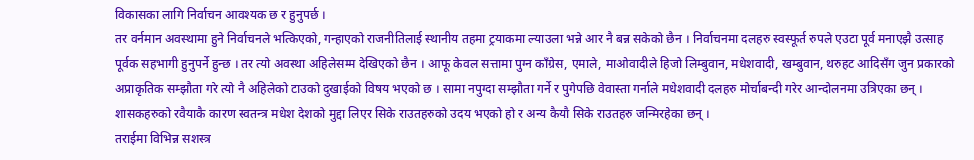विकासका लागि निर्वाचन आवश्यक छ र हुनुपर्छ ।
तर वर्नमान अवस्थामा हुने निर्वाचनले भत्किएको, गन्हाएको राजनीतिलाई स्थानीय तहमा ट्रयाकमा ल्याउला भन्ने आर नै बन्न सकेको छैन । निर्वाचनमा दलहरु स्वस्फूर्त रुपले एउटा पूर्व मनाएझै उत्साह पूर्वक सहभागी हुनुपर्ने हुन्छ । तर त्यो अवस्था अहिलेसम्म देखिएको छैन । आफू केवल सत्तामा पुग्न काँग्रेस, एमाले, माओवादीले हिजो लिम्बुवान, मधेशवादी, खम्बुवान, थरुहट आदिसँग जुन प्रकारको अप्राकृतिक सम्झौता गरे त्यो नै अहिलेको टाउको दुखाईको विषय भएको छ । सामा नपुग्दा सम्झौता गर्ने र पुगेपछि वेवास्ता गर्नाले मधेशवादी दलहरु मोर्चाबन्दी गरेर आन्दोलनमा उत्रिएका छन् । शासकहरुको रवैयाकै कारण स्वतन्त्र मधेश देशको मुद्दा लिएर सिके राउतहरुको उदय भएको हो र अन्य कैयौ सिके राउतहरु जन्मिरहेका छन् ।
तराईमा विभिन्न सशस्त्र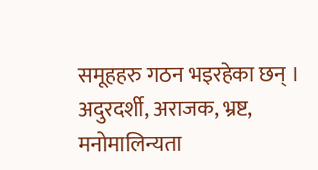समूहहरु गठन भइरहेका छन् ।
अदुरदर्शी, अराजक, भ्रष्ट, मनोमालिन्यता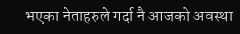भएका नेताहरुले गर्दा नै आजको अवस्था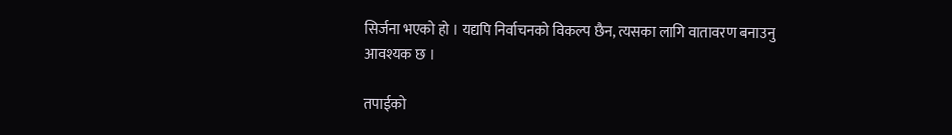सिर्जना भएको हो । यद्यपि निर्वाचनको विकल्प छैन, त्यसका लागि वातावरण बनाउनु आवश्यक छ ।

तपाईको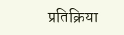प्रतिक्रिया